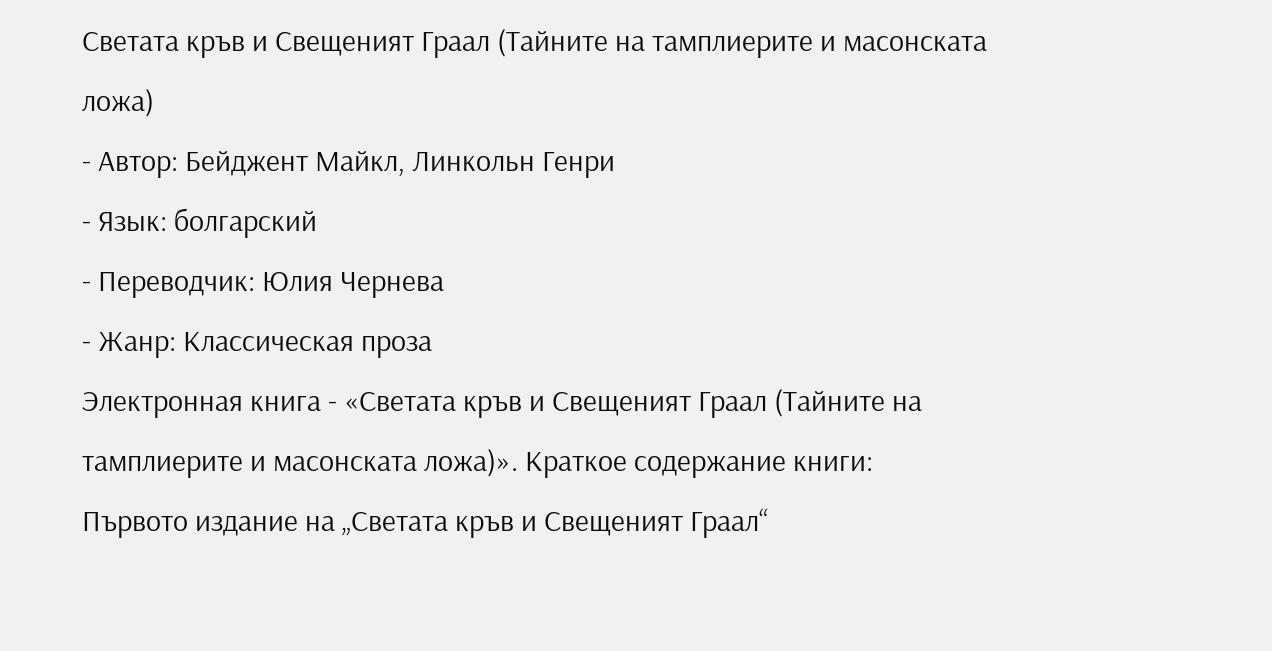Светата кръв и Свещеният Граал (Тайните на тамплиерите и масонската ложа)
- Автор: Бейджент Майкл, Линкольн Генри
- Язык: болгарский
- Переводчик: Юлия Чернева
- Жанр: Классическая проза
Электронная книга - «Светата кръв и Свещеният Граал (Тайните на тамплиерите и масонската ложа)». Краткое содержание книги:
Първото издание на „Светата кръв и Свещеният Граал“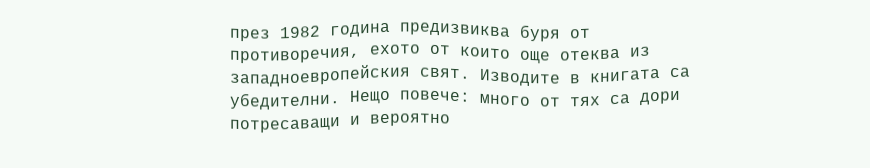през 1982 година предизвиква буря от противоречия, ехото от които още отеква из западноевропейския свят. Изводите в книгата са убедителни. Нещо повече: много от тях са дори потресаващи и вероятно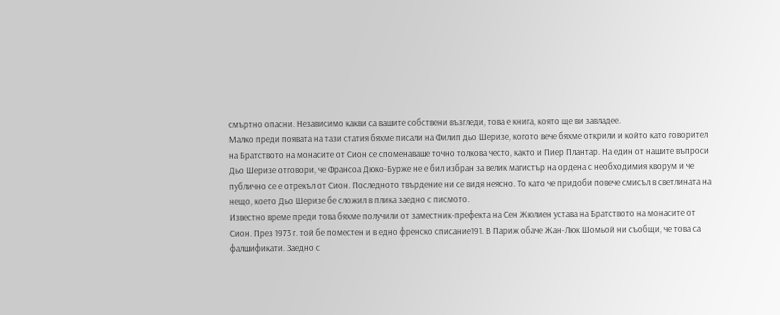смъртно опасни. Независимо какви са вашите собствени възгледи, това е книга, която ще ви завладее.
Малко преди появата на тази статия бяхме писали на Филип дьо Шеризе, когото вече бяхме открили и който като говорител на Братството на монасите от Сион се споменаваше точно толкова често, както и Пиер Плантар. На един от нашите въпроси Дьо Шеризе отговори, че Франсоа Дюко-Бурже не е бил избран за велик магистър на ордена с необходимия кворум и че публично се е отрекъл от Сион. Последното твърдение ни се видя неясно. То като че придоби повече смисъл в светлината на нещо, което Дьо Шеризе бе сложил в плика заедно с писмото.
Известно време преди това бяхме получили от заместник-префекта на Сен Жюлиен устава на Братството на монасите от Сион. През 1973 г. той бе поместен и в едно френско списание191. В Париж обаче Жан-Люк Шомьой ни съобщи, че това са фалшификати. Заедно с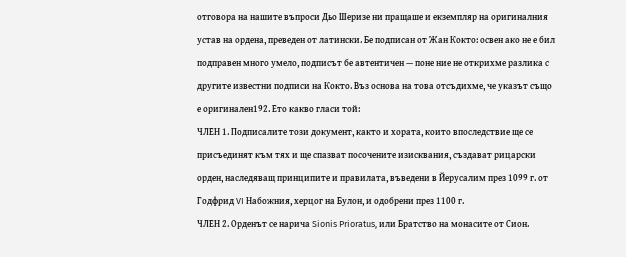отговора на нашите въпроси Дьо Шеризе ни пращаше и екземпляр на оригиналния устав на ордена, преведен от латински. Бе подписан от Жан Кокто: освен ако не е бил подправен много умело, подписът бе автентичен — поне ние не открихме разлика с другите известни подписи на Кокто. Въз основа на това отсъдихме, че указът също е оригинален192. Ето какво гласи той:
ЧЛЕН 1. Подписалите този документ, както и хората, които впоследствие ще се присъединят към тях и ще спазват посочените изисквания, създават рицарски орден, наследяващ принципите и правилата, въведени в Йерусалим през 1099 г. от Годфрид VI Набожния, херцог на Булон, и одобрени през 1100 г.
ЧЛЕН 2. Орденът се нарича Sionis Prioratus, или Братство на монасите от Сион.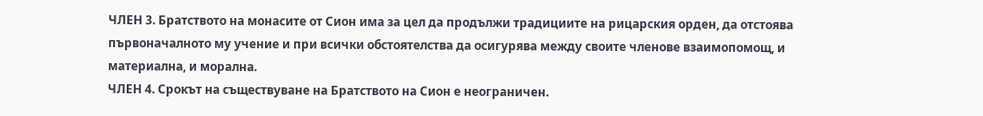ЧЛЕН 3. Братството на монасите от Сион има за цел да продължи традициите на рицарския орден, да отстоява първоначалното му учение и при всички обстоятелства да осигурява между своите членове взаимопомощ, и материална, и морална.
ЧЛЕН 4. Срокът на съществуване на Братството на Сион е неограничен.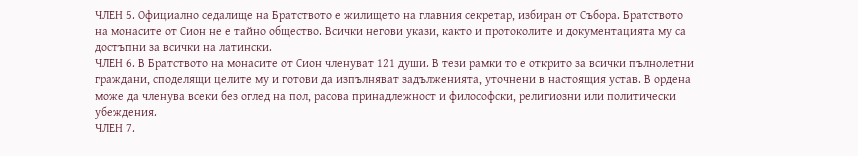ЧЛЕН 5. Официално седалище на Братството е жилището на главния секретар, избиран от Събора. Братството на монасите от Сион не е тайно общество. Всички негови укази, както и протоколите и документацията му са достъпни за всички на латински.
ЧЛЕН 6. В Братството на монасите от Сион членуват 121 души. В тези рамки то е открито за всички пълнолетни граждани, споделящи целите му и готови да изпълняват задълженията, уточнени в настоящия устав. В ордена може да членува всеки без оглед на пол, расова принадлежност и философски, религиозни или политически убеждения.
ЧЛЕН 7.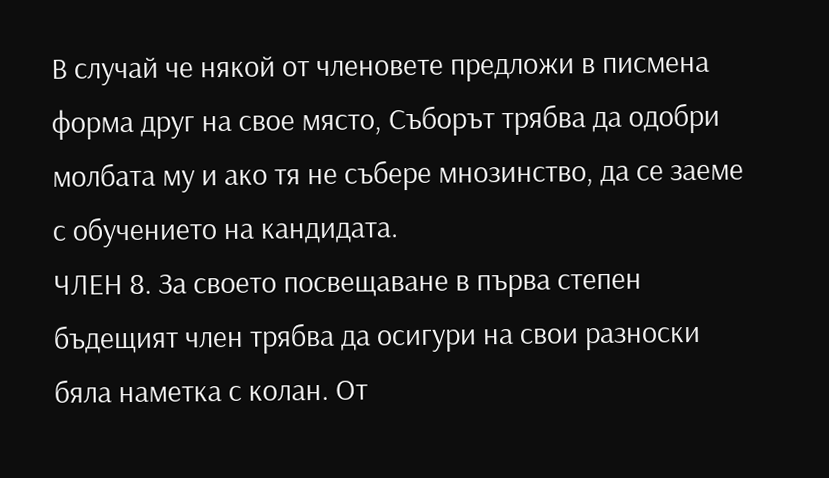В случай че някой от членовете предложи в писмена форма друг на свое място, Съборът трябва да одобри молбата му и ако тя не събере мнозинство, да се заеме с обучението на кандидата.
ЧЛЕН 8. За своето посвещаване в първа степен бъдещият член трябва да осигури на свои разноски бяла наметка с колан. От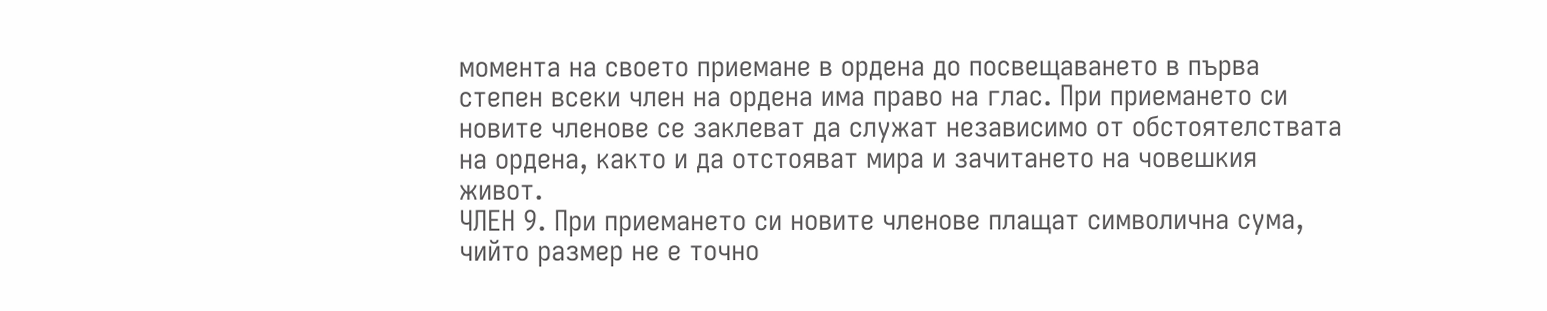момента на своето приемане в ордена до посвещаването в първа степен всеки член на ордена има право на глас. При приемането си новите членове се заклеват да служат независимо от обстоятелствата на ордена, както и да отстояват мира и зачитането на човешкия живот.
ЧЛЕН 9. При приемането си новите членове плащат символична сума, чийто размер не е точно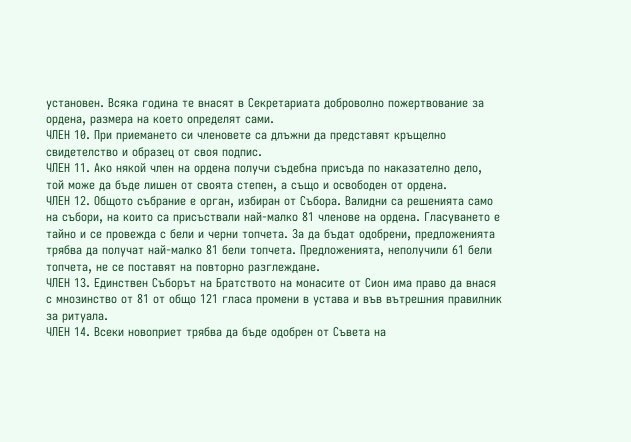установен. Всяка година те внасят в Секретариата доброволно пожертвование за ордена, размера на което определят сами.
ЧЛЕН 10. При приемането си членовете са длъжни да представят кръщелно свидетелство и образец от своя подпис.
ЧЛЕН 11. Ако някой член на ордена получи съдебна присъда по наказателно дело, той може да бъде лишен от своята степен, а също и освободен от ордена.
ЧЛЕН 12. Общото събрание е орган, избиран от Събора. Валидни са решенията само на събори, на които са присъствали най-малко 81 членове на ордена. Гласуването е тайно и се провежда с бели и черни топчета. За да бъдат одобрени, предложенията трябва да получат най-малко 81 бели топчета. Предложенията, неполучили 61 бели топчета, не се поставят на повторно разглеждане.
ЧЛЕН 13. Единствен Съборът на Братството на монасите от Сион има право да внася с мнозинство от 81 от общо 121 гласа промени в устава и във вътрешния правилник за ритуала.
ЧЛЕН 14. Всеки новоприет трябва да бъде одобрен от Съвета на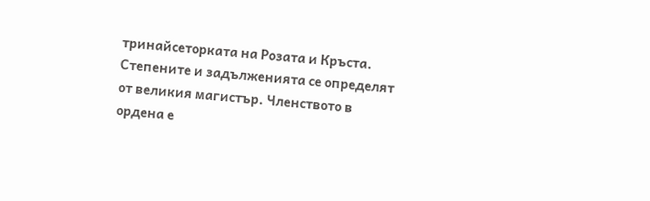тринайсеторката на Розата и Кръста. Степените и задълженията се определят от великия магистър. Членството в ордена е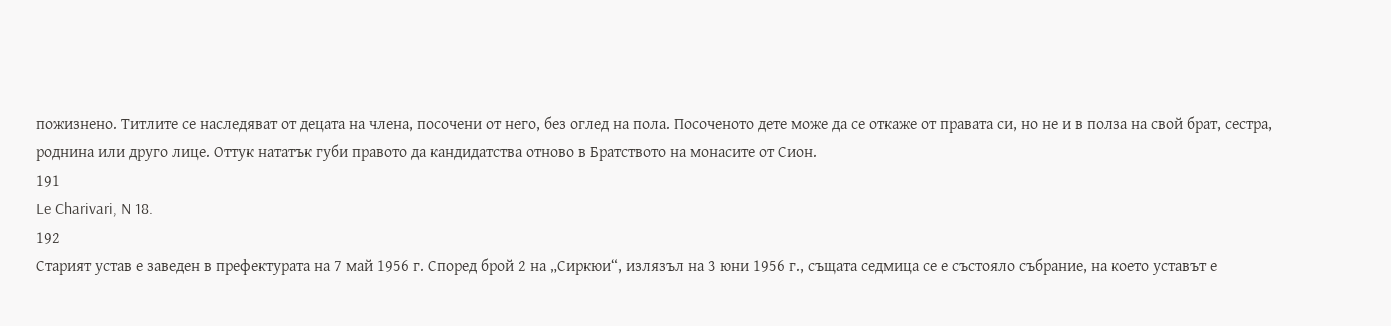пожизнено. Титлите се наследяват от децата на члена, посочени от него, без оглед на пола. Посоченото дете може да се откаже от правата си, но не и в полза на свой брат, сестра, роднина или друго лице. Оттук нататък губи правото да кандидатства отново в Братството на монасите от Сион.
191
Le Charivari, N 18.
192
Старият устав е заведен в префектурата на 7 май 1956 г. Според брой 2 на „Сиркюи“, излязъл на 3 юни 1956 г., същата седмица се е състояло събрание, на което уставът е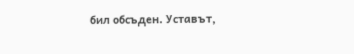бил обсъден. Уставът,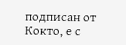подписан от Кокто, е с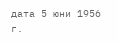дата 5 юни 1956 г.